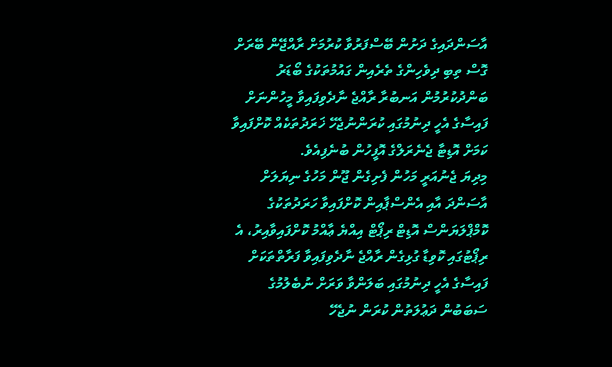އާސަންދައިގެ ދަށުން ބޭސްފަރުވާ ކުރުމަށް ރާއްޖޭން ބޭރަށް ގޮސް ތިބި ދިވެހިންގެ ތެރެއިން ގައުމުތަކުގެ ބޯޑަރު ބަންދުކުރުމުން އަނބުރާ ރާއްޖެ ނާދެވިފައިވާ މީހުންނަށް ފައިސާގެ އެހީ ދިނުމުގައި ކުރަންނުޖެހޭ ޚަރަދުތަކެއް ކޮށްފައިވާ ކަމަށް އޮޑިޓާ ޖެނެރަލްގެ އޮފީހުން ބުނެފިއެވެ.
މިދިޔަ ޖެނުއަރީ މަހުން ފެށިގެން ޖޫން މަހުގެ ނިޔަލަށް އާސަންދަ އާއި އެންސްޕާއިން ކޮށްފައިވާ ހަރަދުތަކުގެ ކޮމްޕްލަޔަންސް އޮޑިޓް ރިޕޯޓް އިއްޔެ ޢާއްމު ކޮށްފައިވާއިރު، އެ ރިޕޯޓުގައި ކޮވިޑާ ގުޅިގެން ރާއްޖެ ނާދެވިފައިވާ ފަރާތްތަކަށް ފައިސާގެ އެހީ ދިނުމުގައި ބަލަންވާ ވަރަށް ނުބެލުމުގެ ސަބަބުން ދަޢުލަތުން ކުރަން ނުޖެހޭ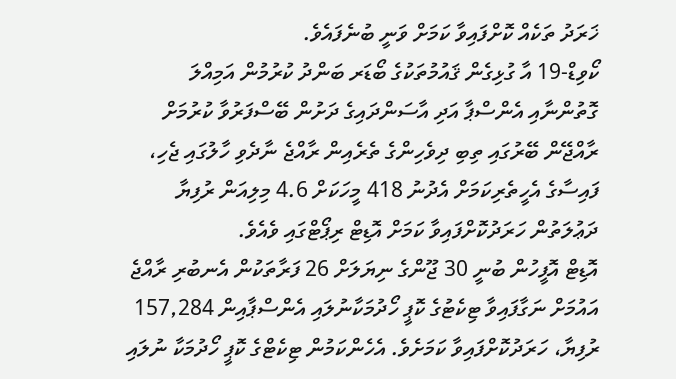ޚަރަދު ތަކެއް ކޮށްފައިވާ ކަމަށް ވަނީ ބުނެފައެވެ.
ކޯވިޑް-19 އާ ގުޅިގެން ޤައުމުތަކުގެ ބޯޑަރ ބަންދު ކުރުމުން އަމިއްލަ ގޮތުންނާއި އެންސްޕާ އަދި އާސަންދައިގެ ދަށުން ބޭސްފަރުވާ ކުރުމަށް ރާއްޖޭން ބޭރުގައި ތިބި ދިވެހިންގެ ތެރެއިން ރާއްޖެ ނާދެވި ހާލުގައި ޖެހި، ފައިސާގެ އެހީތެރިކަމަށް އެދުނު 418 މީހަކަށް 4.6 މިލިއަން ރުފިޔާ ދަޢުލަތުން ހަރަދުކޮށްފައިވާ ކަމަށް އޮޑިޓް ރިޕޯޓްގައި ވެއެވެ.
އޮޑިޓް އޮފީހުން ބުނީ 30 ޖޫންގެ ނިޔަލަށް 26 ފަރާތަކުން އެނބުރި ރާއްޖެ އައުމަށް ނަގާފައިވާ ޓިކެޓުގެ ކޮޕީ ހޯދުމަކާނުލައި އެންސްޕާއިން 157,284 ރުފިޔާ، ހަރަދުކޮށްފައިވާ ކަމަށެވެ. އެހެންކަމުން ޓިކެޓްގެ ކޮޕީ ހޯދުމަކާ ނުލައި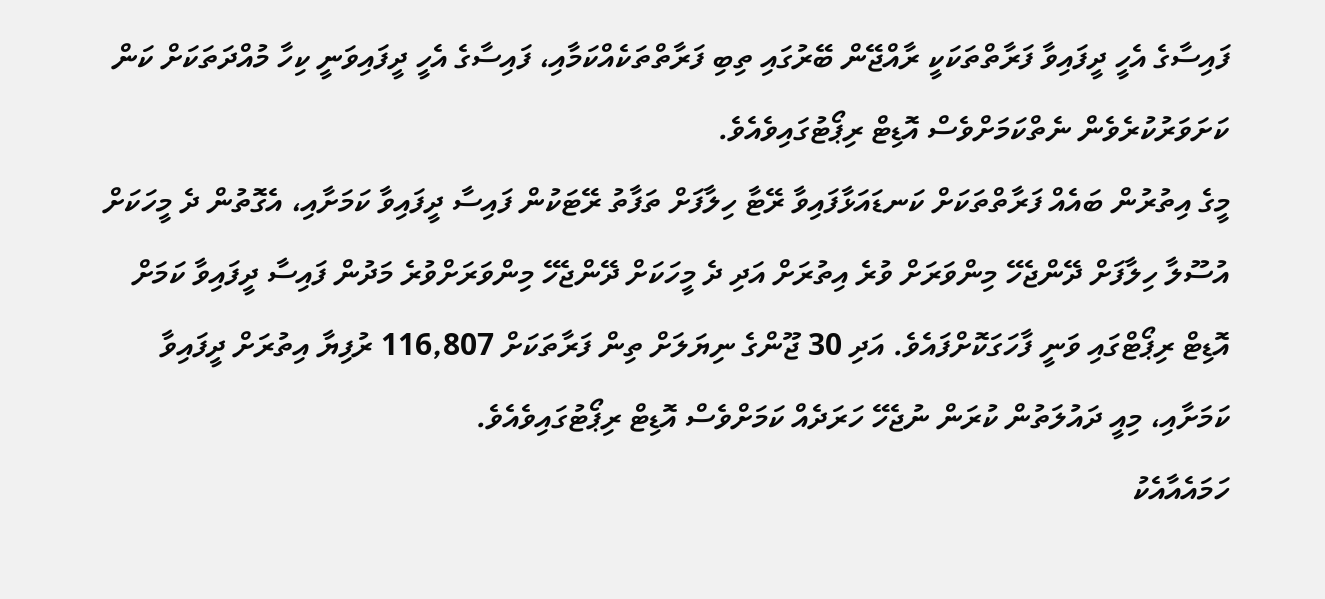ފައިސާގެ އެހީ ދީފައިވާ ފަރާތްތަކަކީ ރާއްޖޭން ބޭރުގައި ތިބި ފަރާތްތަކެއްކަމާއި، ފައިސާގެ އެހީ ދީފައިވަނީ ކިހާ މުއްދަތަކަށް ކަން ކަށަވަރުކުރެވެން ނެތްކަމަށްވެސް އޮޑިޓް ރިޕޯޓުގައިވެއެވެ.
މީގެ އިތުރުން ބައެއް ފަރާތްތަކަށް ކަނޑައަޅާފައިވާ ރޭޓާ ހިލާފަށް ތަފާތު ރޭޓަކުން ފައިސާ ދީފައިވާ ކަމަށާއި، އެގޮތުން ދެ މީހަކަށް އުސޫލާ ހިލާފަށް ދޭންޖެހޭ މިންވަރަށް ވުރެ އިތުރަށް އަދި ދެ މީހަކަށް ދޭންޖެހޭ މިންވަރަށްވުރެ މަދުން ފައިސާ ދީފައިވާ ކަމަށް އޮޑިޓް ރިޕޯޓްގައި ވަނީ ފާހަގަކޮށްފައެވެ. އަދި 30 ޖޫންގެ ނިޔަލަށް ތިން ފަރާތަކަށް 116,807 ރުފިޔާ އިތުރަށް ދީފައިވާ ކަމަށާއި، މިއީ ދައުލަތުން ކުރަން ނުޖެހޭ ހަރަދެއް ކަމަށްވެސް އޮޑިޓް ރިޕޯޓުގައިވެއެވެ.
ހަމައެއާއެކު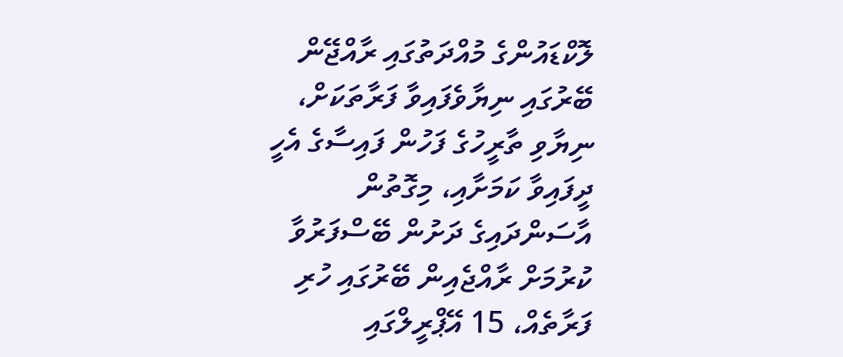ލޮކްޑައުންގެ މުއްދަތުގައި ރާއްޖޭން ބޭރުގައި ނިޔާވެފައިވާ ފަރާތަކަށް، ނިޔާވި ތާރީހުގެ ފަހުން ފައިސާގެ އެހީ ދީފައިވާ ކަމަށާއި، މިގޮތުން އާސަންދައިގެ ދަށުން ބޭސްފަރުވާ ކުރުމަށް ރާއްޖެއިން ބޭރުގައި ހުރި ފަރާތެއް، 15 އޭޕްރީލްގައި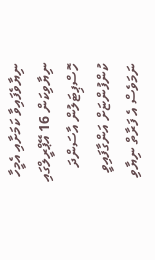ނިޔާވެފައިވާ ކަމަށާއި އެމީހާ ނިޔާވިކަން 16 އޭޕްރީލްގައި ހޮސްޕިޓަލުން އާސަންދަ ކުންފުންޏަށް އަންގާފައިވީ ނަމަވެސް އެ ފަރާތް ނިޔާވި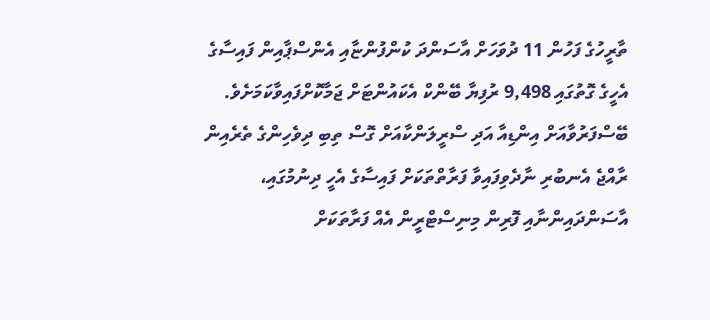ތާރީހުގެ ފަހުން 11 ދުވަހަށް އާސަންދަ ކުންފުންޏާއި އެންސްޕާއިން ފައިސާގެ އެހީގެ ގޮތުގައި 9,498 ރުފިޔާ ބޭންކް އެކައުންޓަށް ޖަމާކޮށްފައިވާކަމަށެވެ.
ބޭސްފަރުވާއަށް އިންޑިއާ އަދި ސްރީލަންކާއަށް ގޮސް ތިބި ދިވެހިންގެ ތެރެއިން ރާއްޖެ އެނބުރި ނާދެވިފައިވާ ފަރާތްތަކަށް ފައިސާގެ އެހީ ދިނުމުގައި، އާސަންދައިންނާއި ފޮރިން މިނިސްޓްރީން އެއް ފަރާތަކަށް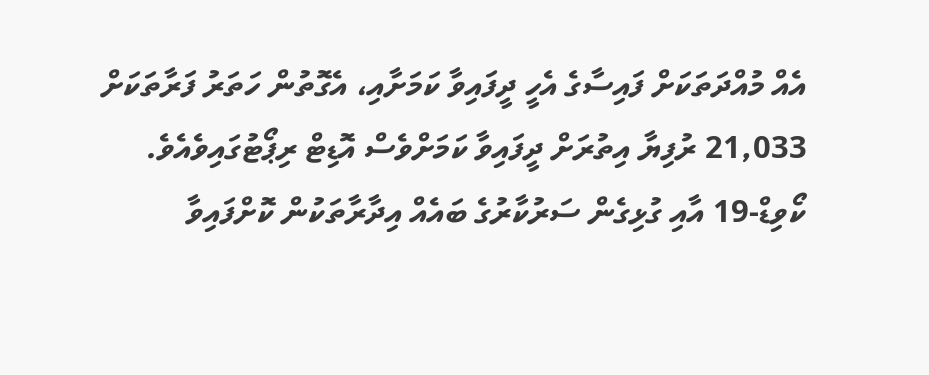އެއް މުއްދަތަކަށް ފައިސާގެ އެހީ ދީފައިވާ ކަމަށާއި، އެގޮތުން ހަތަރު ފަރާތަކަށް 21,033 ރުފިޔާ އިތުރަށް ދީފައިވާ ކަމަށްވެސް އޮޑިޓް ރިޕޯޓުގައިވެއެވެ.
ކޯވިޑް-19 އާއި ގުޅިގެން ސަރުކާރުގެ ބައެއް އިދާރާތަކުން ކޮށްފައިވާ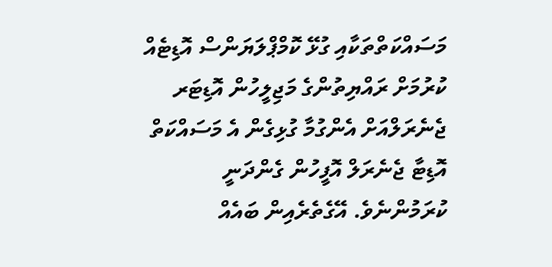މަސައްކަތްތަކާއި ގުޅޭ ކޮމްޕްލަޔަންސް އޮޑިޓެއް ކުރުމަށް ރައްޔިތުންގެ މަޖިލީހުން އޮޑިޓަރ ޖެނެރަލްއަށް އެންގުމާ ގުޅިގެން އެ މަސައްކަތް އޮޑިޓާ ޖެނެރަލް އޮފީހުން ގެންދަނީ ކުރަމުންނެވެ. އޭގެތެރެއިން ބައެއް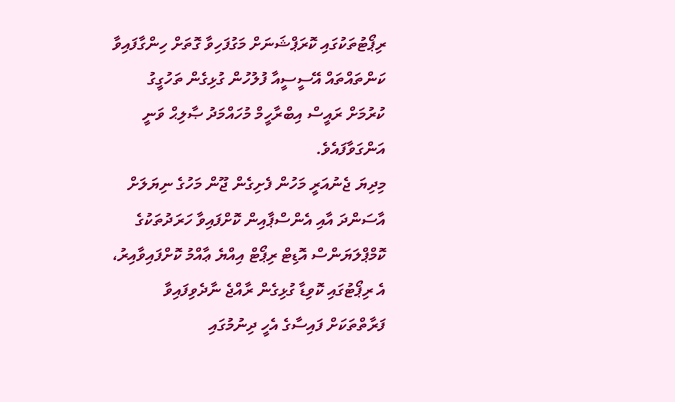ރިޕޯޓުތަކުގައި ކޮރަޕްޝަނަށް މަގުފަހިވާ ގޮތަށް ހިންގާފައިވާ ކަންތައްތައް އޭސީސީއާ ފުލުހުން ގުޅިގެން ތަހުގީގު ކުރުމަށް ރައީސް އިބްރާހީމް މުހައްމަދު ޞާލިޙް ވަނީ އަންގަވާފައެވެ.
މިދިޔަ ޖެނުއަރީ މަހުން ފެށިގެން ޖޫން މަހުގެ ނިޔަލަށް އާސަންދަ އާއި އެންސްޕާއިން ކޮށްފައިވާ ހަރަދުތަކުގެ ކޮމްޕްލަޔަންސް އޮޑިޓް ރިޕޯޓް އިއްޔެ ޢާއްމު ކޮށްފައިވާއިރު، އެ ރިޕޯޓުގައި ކޮވިޑާ ގުޅިގެން ރާއްޖެ ނާދެވިފައިވާ ފަރާތްތަކަށް ފައިސާގެ އެހީ ދިނުމުގައި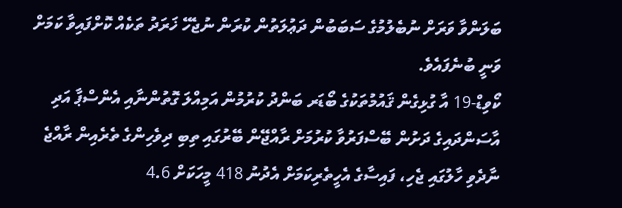ބަލަންވާ ވަރަށް ނުބެލުމުގެ ސަބަބުން ދަޢުލަތުން ކުރަން ނުޖެހޭ ޚަރަދު ތަކެއް ކޮށްފައިވާ ކަމަށް ވަނީ ބުނެފައެވެ.
ކޯވިޑް-19 އާ ގުޅިގެން ޤައުމުތަކުގެ ބޯޑަރ ބަންދު ކުރުމުން އަމިއްލަ ގޮތުންނާއި އެންސްޕާ އަދި އާސަންދައިގެ ދަށުން ބޭސްފަރުވާ ކުރުމަށް ރާއްޖޭން ބޭރުގައި ތިބި ދިވެހިންގެ ތެރެއިން ރާއްޖެ ނާދެވި ހާލުގައި ޖެހި، ފައިސާގެ އެހީތެރިކަމަށް އެދުނު 418 މީހަކަށް 4.6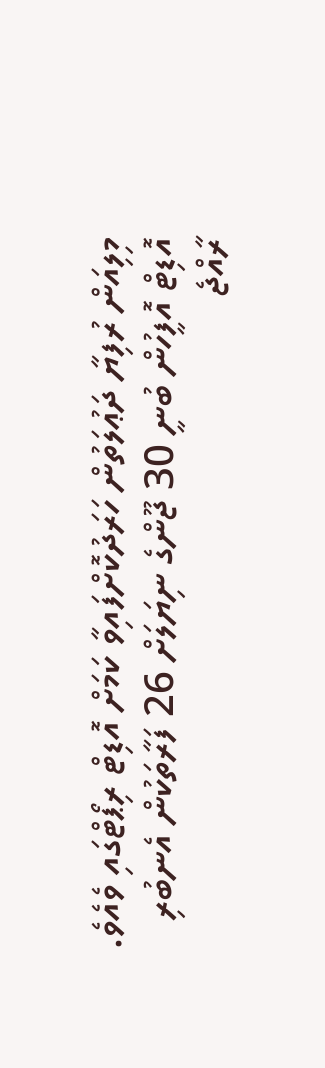މިލިއަން ރުފިޔާ ދަޢުލަތުން ހަރަދުކޮށްފައިވާ ކަމަށް އޮޑިޓް ރިޕޯޓްގައި ވެއެވެ.
އޮޑިޓް އޮފީހުން ބުނީ 30 ޖޫންގެ ނިޔަލަށް 26 ފަރާތަކުން އެނބުރި ރާއްޖެ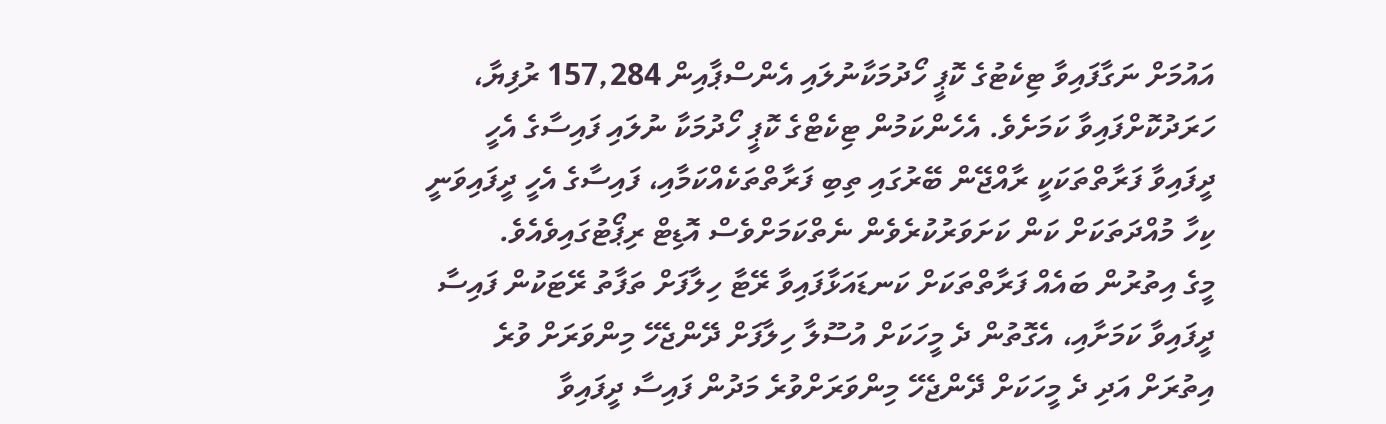އައުމަށް ނަގާފައިވާ ޓިކެޓުގެ ކޮޕީ ހޯދުމަކާނުލައި އެންސްޕާއިން 157,284 ރުފިޔާ، ހަރަދުކޮށްފައިވާ ކަމަށެވެ. އެހެންކަމުން ޓިކެޓްގެ ކޮޕީ ހޯދުމަކާ ނުލައި ފައިސާގެ އެހީ ދީފައިވާ ފަރާތްތަކަކީ ރާއްޖޭން ބޭރުގައި ތިބި ފަރާތްތަކެއްކަމާއި، ފައިސާގެ އެހީ ދީފައިވަނީ ކިހާ މުއްދަތަކަށް ކަން ކަށަވަރުކުރެވެން ނެތްކަމަށްވެސް އޮޑިޓް ރިޕޯޓުގައިވެއެވެ.
މީގެ އިތުރުން ބައެއް ފަރާތްތަކަށް ކަނޑައަޅާފައިވާ ރޭޓާ ހިލާފަށް ތަފާތު ރޭޓަކުން ފައިސާ ދީފައިވާ ކަމަށާއި، އެގޮތުން ދެ މީހަކަށް އުސޫލާ ހިލާފަށް ދޭންޖެހޭ މިންވަރަށް ވުރެ އިތުރަށް އަދި ދެ މީހަކަށް ދޭންޖެހޭ މިންވަރަށްވުރެ މަދުން ފައިސާ ދީފައިވާ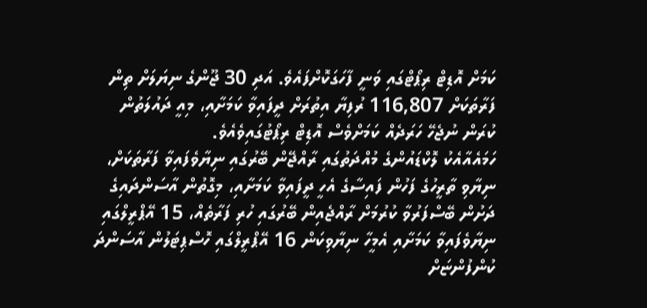ކަމަށް އޮޑިޓް ރިޕޯޓްގައި ވަނީ ފާހަގަކޮށްފައެވެ. އަދި 30 ޖޫންގެ ނިޔަލަށް ތިން ފަރާތަކަށް 116,807 ރުފިޔާ އިތުރަށް ދީފައިވާ ކަމަށާއި، މިއީ ދައުލަތުން ކުރަން ނުޖެހޭ ހަރަދެއް ކަމަށްވެސް އޮޑިޓް ރިޕޯޓުގައިވެއެވެ.
ހަމައެއާއެކު ލޮކްޑައުންގެ މުއްދަތުގައި ރާއްޖޭން ބޭރުގައި ނިޔާވެފައިވާ ފަރާތަކަށް، ނިޔާވި ތާރީހުގެ ފަހުން ފައިސާގެ އެހީ ދީފައިވާ ކަމަށާއި، މިގޮތުން އާސަންދައިގެ ދަށުން ބޭސްފަރުވާ ކުރުމަށް ރާއްޖެއިން ބޭރުގައި ހުރި ފަރާތެއް، 15 އޭޕްރީލްގައި ނިޔާވެފައިވާ ކަމަށާއި އެމީހާ ނިޔާވިކަން 16 އޭޕްރީލްގައި ހޮސްޕިޓަލުން އާސަންދަ ކުންފުންޏަށް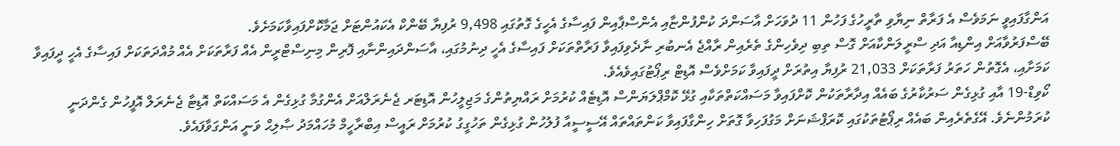އަންގާފައިވީ ނަމަވެސް އެ ފަރާތް ނިޔާވި ތާރީހުގެ ފަހުން 11 ދުވަހަށް އާސަންދަ ކުންފުންޏާއި އެންސްޕާއިން ފައިސާގެ އެހީގެ ގޮތުގައި 9,498 ރުފިޔާ ބޭންކް އެކައުންޓަށް ޖަމާކޮށްފައިވާކަމަށެވެ.
ބޭސްފަރުވާއަށް އިންޑިއާ އަދި ސްރީލަންކާއަށް ގޮސް ތިބި ދިވެހިންގެ ތެރެއިން ރާއްޖެ އެނބުރި ނާދެވިފައިވާ ފަރާތްތަކަށް ފައިސާގެ އެހީ ދިނުމުގައި، އާސަންދައިންނާއި ފޮރިން މިނިސްޓްރީން އެއް ފަރާތަކަށް އެއް މުއްދަތަކަށް ފައިސާގެ އެހީ ދީފައިވާ ކަމަށާއި، އެގޮތުން ހަތަރު ފަރާތަކަށް 21,033 ރުފިޔާ އިތުރަށް ދީފައިވާ ކަމަށްވެސް އޮޑިޓް ރިޕޯޓުގައިވެއެވެ.
ކޯވިޑް-19 އާއި ގުޅިގެން ސަރުކާރުގެ ބައެއް އިދާރާތަކުން ކޮށްފައިވާ މަސައްކަތްތަކާއި ގުޅޭ ކޮމްޕްލަޔަންސް އޮޑިޓެއް ކުރުމަށް ރައްޔިތުންގެ މަޖިލީހުން އޮޑިޓަރ ޖެނެރަލްއަށް އެންގުމާ ގުޅިގެން އެ މަސައްކަތް އޮޑިޓާ ޖެނެރަލް އޮފީހުން ގެންދަނީ ކުރަމުންނެވެ. އޭގެތެރެއިން ބައެއް ރިޕޯޓުތަކުގައި ކޮރަޕްޝަނަށް މަގުފަހިވާ ގޮތަށް ހިންގާފައިވާ ކަންތައްތައް އޭސީސީއާ ފުލުހުން ގުޅިގެން ތަހުގީގު ކުރުމަށް ރައީސް އިބްރާހީމް މުހައްމަދު ޞާލިޙް ވަނީ އަންގަވާފައެވެ.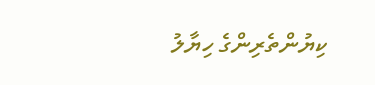ކިޔުންތެރިންގެ ހިޔާލު